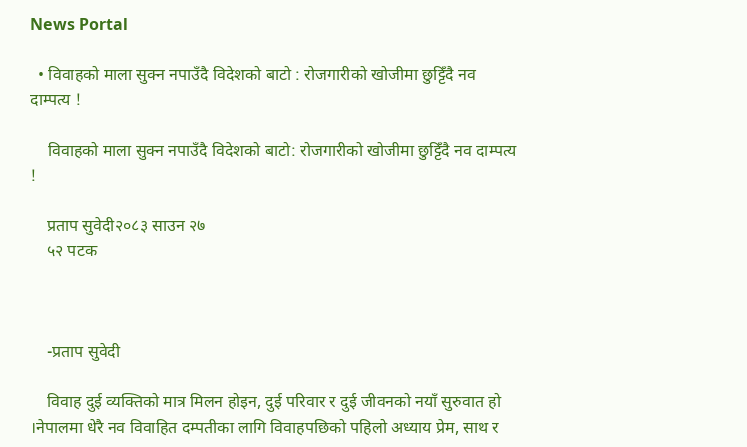News Portal

  • विवाहको माला सुक्न नपाउँदै विदेशको बाटो : रोजगारीको खोजीमा छुट्टिँदै नव दाम्पत्य !

    विवाहको माला सुक्न नपाउँदै विदेशको बाटो: रोजगारीको खोजीमा छुट्टिँदै नव दाम्पत्य !

    प्रताप सुवेदी२०८३ साउन २७
    ५२ पटक



    -प्रताप सुवेदी

    विवाह दुई व्यक्तिको मात्र मिलन होइन, दुई परिवार र दुई जीवनको नयाँ सुरुवात हो ।नेपालमा धेरै नव विवाहित दम्पतीका लागि विवाहपछिको पहिलो अध्याय प्रेम, साथ र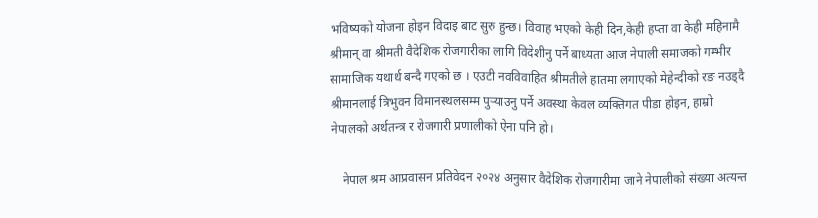भविष्यको योजना होइन विदाइ बाट सुरु हुन्छ। विवाह भएको केही दिन,केही हप्ता वा केही महिनामै श्रीमान् वा श्रीमती वैदेशिक रोजगारीका लागि विदेशीनु पर्ने बाध्यता आज नेपाली समाजको गम्भीर सामाजिक यथार्थ बन्दै गएको छ । एउटी नवविवाहित श्रीमतीले हातमा लगाएको मेहेन्दीको रङ नउड्दै श्रीमानलाई त्रिभुवन विमानस्थलसम्म पुर्‍याउनु पर्ने अवस्था केवल व्यक्तिगत पीडा होइन, हाम्रो नेपालको अर्थतन्त्र र रोजगारी प्रणालीको ऐना पनि हो।

    नेपाल श्रम आप्रवासन प्रतिवेदन २०२४ अनुसार वैदेशिक रोजगारीमा जाने नेपालीको संख्या अत्यन्त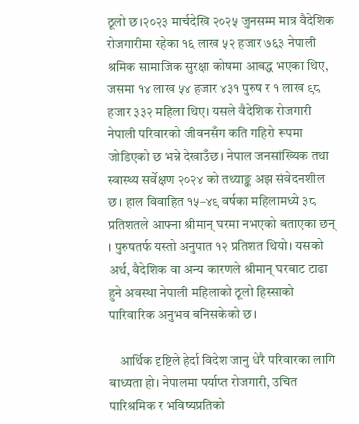ठूलो छ।२०२३ मार्चदेखि २०२५ जुनसम्म मात्र वैदेशिक रोजगारीमा रहेका १६ लाख ५२ हजार ७६३ नेपाली श्रमिक सामाजिक सुरक्षा कोषमा आबद्ध भएका थिए, जसमा १४ लाख ५४ हजार ४३१ पुरुष र १ लाख ९८ हजार ३३२ महिला थिए। यसले वैदेशिक रोजगारी नेपाली परिवारको जीवनसँग कति गहिरो रूपमा जोडिएको छ भन्ने देखाउँछ। नेपाल जनसांख्यिक तथा स्वास्थ्य सर्वेक्षण २०२४ को तथ्याङ्क अझ संवेदनशील छ। हाल विवाहित १५–४९ वर्षका महिलामध्ये ३८ प्रतिशतले आफ्ना श्रीमान् घरमा नभएको बताएका छन् । पुरुषतर्फ यस्तो अनुपात १२ प्रतिशत थियो। यसको अर्थ, वैदेशिक वा अन्य कारणले श्रीमान् घरबाट टाढा हुने अवस्था नेपाली महिलाको ठूलो हिस्साको पारिवारिक अनुभव बनिसकेको छ।

    आर्थिक दृष्टिले हेर्दा विदेश जानु धेरै परिवारका लागि बाध्यता हो। नेपालमा पर्याप्त रोजगारी, उचित पारिश्रमिक र भविष्यप्रतिको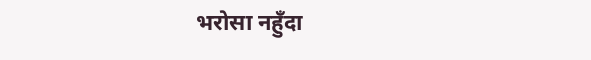भरोसा नहुँदा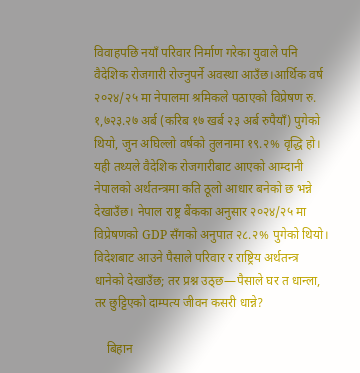विवाहपछि नयाँ परिवार निर्माण गरेका युवाले पनि वैदेशिक रोजगारी रोज्नुपर्ने अवस्था आउँछ।आर्थिक वर्ष २०२४/२५ मा नेपालमा श्रमिकले पठाएको विप्रेषण रु. १,७२३.२७ अर्ब (करिब १७ खर्ब २३ अर्ब रुपैयाँ) पुगेको थियो, जुन अघिल्लो वर्षको तुलनामा १९.२% वृद्धि हो। यही तथ्यले वैदेशिक रोजगारीबाट आएको आम्दानी नेपालको अर्थतन्त्रमा कति ठूलो आधार बनेको छ भन्ने देखाउँछ। नेपाल राष्ट्र बैंकका अनुसार २०२४/२५ मा विप्रेषणको GDP सँगको अनुपात २८.२% पुगेको थियो। विदेशबाट आउने पैसाले परिवार र राष्ट्रिय अर्थतन्त्र धानेको देखाउँछ; तर प्रश्न उठ्छ—पैसाले घर त धान्ला, तर छुट्टिएको दाम्पत्य जीवन कसरी धान्ने?

    बिहान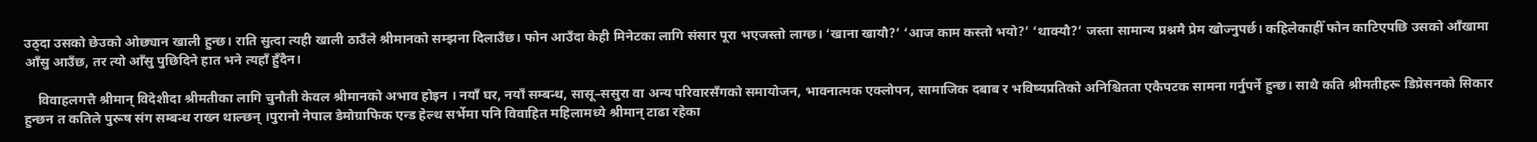उठ्दा उसको छेउको ओछ्यान खाली हुन्छ। राति सुत्दा त्यही खाली ठाउँले श्रीमानको सम्झना दिलाउँछ। फोन आउँदा केही मिनेटका लागि संसार पूरा भएजस्तो लाग्छ। ‘खाना खायौ?’ ‘आज काम कस्तो भयो?’ ‘थाक्यौ?’ जस्ता सामान्य प्रश्नमै प्रेम खोज्नुपर्छ। कहिलेकाहीँ फोन काटिएपछि उसको आँखामा आँसु आउँछ, तर त्यो आँसु पुछिदिने हात भने त्यहाँ हुँदैन।

    विवाहलगत्तै श्रीमान् विदेशीदा श्रीमतीका लागि चुनौती केवल श्रीमानको अभाव होइन । नयाँ घर, नयाँ सम्बन्ध, सासू–ससुरा वा अन्य परिवारसँगको समायोजन, भावनात्मक एक्लोपन, सामाजिक दबाब र भविष्यप्रतिको अनिश्चितता एकैपटक सामना गर्नुपर्ने हुन्छ। साथै कति श्रीमतीहरू डिप्रेसनको सिकार हुन्छन त कतिले पुरूष संग सम्बन्ध राख्न थाल्छन् ।पुरानो नेपाल डेमोग्राफिक एन्ड हेल्थ सर्भेमा पनि विवाहित महिलामध्ये श्रीमान् टाढा रहेका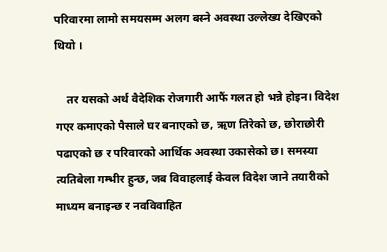परिवारमा लामो समयसम्म अलग बस्ने अवस्था उल्लेख्य देखिएको थियो ।

    तर यसको अर्थ वैदेशिक रोजगारी आफैं गलत हो भन्ने होइन। विदेश गएर कमाएको पैसाले घर बनाएको छ, ऋण तिरेको छ, छोराछोरी पढाएको छ र परिवारको आर्थिक अवस्था उकासेको छ। समस्या त्यतिबेला गम्भीर हुन्छ, जब विवाहलाई केवल विदेश जाने तयारीको माध्यम बनाइन्छ र नवविवाहित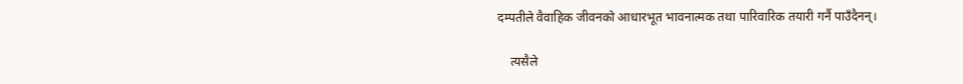दम्पतीले वैवाहिक जीवनको आधारभूत भावनात्मक तथा पारिवारिक तयारी गर्नै पाउँदैनन्।

    त्यसैले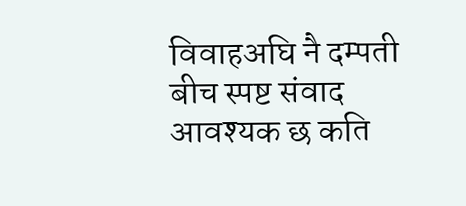विवाहअघि नै दम्पती बीच स्पष्ट संवाद आवश्यक छ कति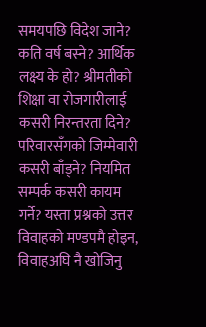समयपछि विदेश जाने? कति वर्ष बस्ने? आर्थिक लक्ष्य के हो? श्रीमतीको शिक्षा वा रोजगारीलाई कसरी निरन्तरता दिने? परिवारसँगको जिम्मेवारी कसरी बाँड्ने? नियमित सम्पर्क कसरी कायम गर्ने? यस्ता प्रश्नको उत्तर विवाहको मण्डपमै होइन, विवाहअघि नै खोजिनु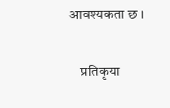आवश्यकता छ ।

    प्रतिकृया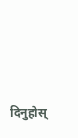दिनुहोस्